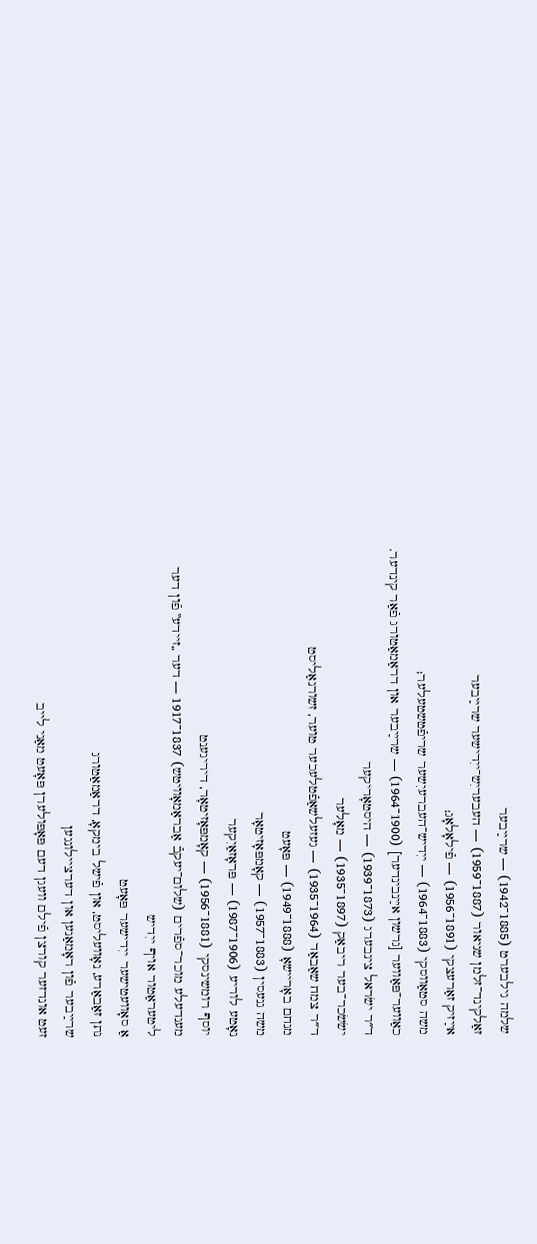שלמה גילבערט (1885־1942) — שרײַבער
זאַלקינד־זלמן שניאור (1887־1959) — העבעריִש־ייִדישער שרײַבער
אײַזיק זאַרעצקי (1891־1956) — פֿילאָלאָג;
משה סטאַווסקי (1883־1964) — ייִדיש־העברעיִשער שריפֿטשטעלער;
כאַווער־פּאַווער [גרשון אײַנבינדער] (1900־1964) — שרײַבער און דראַמאַטורג פֿאַר קינדער.
ד״ר ישׂראל צינבערג (1873־1939) — היסטאָריקער
ישׂשׂכר־בער ריבאַק (1897־1935) — מאָלער
ד״ר צמח שאַבאַד (1964־1935) — געזעלשאַפֿטלעכער טוער, זשורנאַליסט
מנחם באָריישאָ (1888־1949) — פּאָעט
משה גנעסין (1883־1957) — קאָמפּאָזיטאָר
נאָטע לוריע (1906־1987) — פּראָזאַיִקער
יוסף רומשינסקי (1881־1956) — קאָמפּאָזיטאָר, דיריגענט
מענדעלע מוכר־ספֿרים (שלום־יעקבֿ אַבראַמאָוויטש) 1837־1917 — דער „זיידע‟ פֿון דער ליטעראַטור אויף ייִדיש
אַ סאָוועטישער ייִדישער פּאָעט
נתן זאַבאַרע, נאָוועליסט, און פֿישל בימקאָ, דראַמאַטורג
שרײַבער פֿון ראָמאַנען און דערציילונגען
זעט אונדזער קורצן פֿילם וועגן דעם פּאָפּולערן פּאָעט מאַני לייב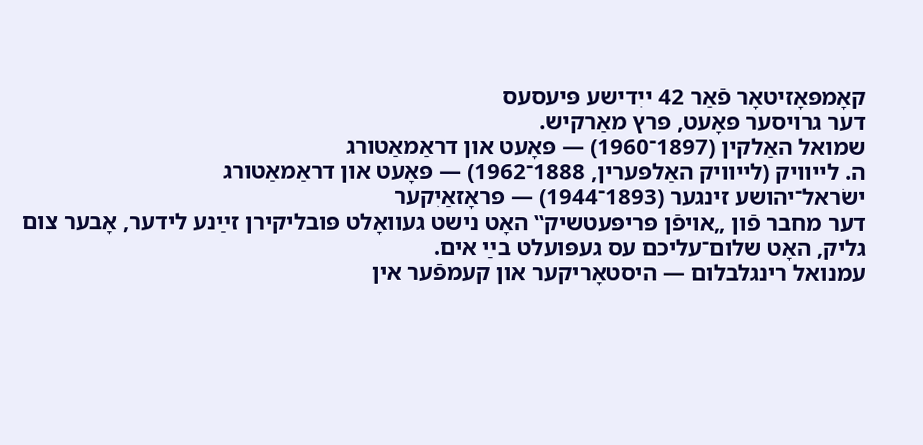קאָמפּאָזיטאָר פֿאַר 42 ייִדישע פּיעסעס
דער גרויסער פּאָעט, פּרץ מאַרקיש.
שמואל האַלקין (1897־1960) — פּאָעט און דראַמאַטורג
ה. לייוויק (לייוויק האַלפּערין, 1888־1962) — פּאָעט און דראַמאַטורג
ישׂראל־יהושע זינגער (1893־1944) — פּראָזאַיִקער
דער מחבר פֿון „אויפֿן פּריפּעטשיק‟ האָט נישט געוואָלט פּובליקירן זײַנע לידער, אָבער צום גליק, האָט שלום־עליכם עס געפּועלט בײַ אים.
עמנואל רינגלבלום — היסטאָריקער און קעמפֿער אין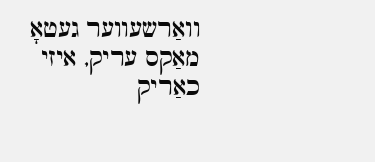וואַרשעווער געטאָ
מאַקס עריק, איזי כאַריק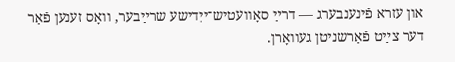און עזרא פֿינענבערג — דרײַ סאָוועטיש־ייִדישע שרײַבער, וואָס זענען פֿאַר דער צײַט פֿאַרשניטן געוואָרן.